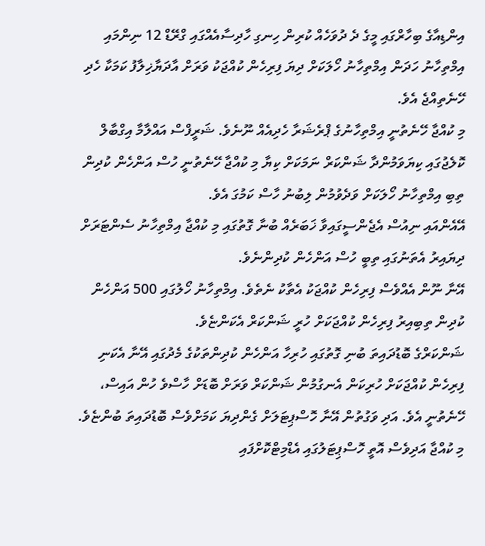އިންޑިއާގެ ބިހާރްގައި މީގެ ދެ ދުވަހެއް ކުރިން ހިނގި ހާދިސާއެއްގައި ގްރޭޑް 12 ނިންމައި އިމްތިހާނު ހަދަން އިމްތިހާނު ހޯލަކަށް ދިޔަ ފިރިހެން ކުއްޖަކު ވަރަށް އާދަޔާޚިލާފު ކަމަކާ ހެދި ހޭނެތިއްޖެ އެވެ.
މި ކުއްޖާ ހޭނެތުނީ އިމްތިހާނުގެ ޕްރެޝަރާ ހެދިއެއް ނޫނެވެ. ޝަރީފްސް އައްލާމާ އިގްބާލް ކޮލެޖުގައި ކިޔަވަމުންދާ ޝަންކަރް ނަމަކަށް ކިޔާ މި ކުއްޖާ ހޭނެތުނީ ހުސް އަންހެން ކުދިން ތިބި އިމްތިހާނު ހޯލަކަށް ވަދެވުމުން ލިބުނު ހާސް ކަމުގަ އެވެ.
އޭއެންއައި ނިއުސް އެޖެންސީގައިވާ ޚަބަރެއް ބުނާ ގޮތުގައި މި ކުއްޖާ އިމްތިހާނު ސެންޓަރަށް ދިޔައިރު އެތަނުގައި ތިބީ ހުސް އަންހެން ކުދިންނެވެ.
އޭނާ ނޫން އެއްވެސް ފިރިހެން ކުއްޖަކު އެތާކު ނެތެވެ. އިމްތިހާނު ހޯލުގައި 500 އަންހެން ކުދިން ތިބިއިރު ފިރިހެން ކުއްޖަކަށް ހުރީ ޝަންކަރް އެކަންޏެވެ.
ޝަންކަރްގެ ބޮޑުދައިތަ ބުނި ގޮތުގައި ހުރިހާ އަންހެން ކުދިންތަކުގެ މެދުގައި އޭނާ އެކަނި ފިރިހެން ކުއްޖަކަށް ހުރިކަން އެނގުމުން ޝަންކަރް ވަރަށް ބޮޑަށް ހާސްވެ ހުން އައިސް، ހޭނެތުނީ އެވެ. އަދި ވަގުތުން އޭނާ ހޮސްޕިޓަލަށް ގެންދިޔަ ކަމަށްވެސް ބޮޑުދައިތަ ބުންޏެވެ.
މި ކުއްޖާ އަދިވެސް އޮތީ ހޮސްޕިޓަލުގައި އެޑްމިޓްކޮށްފައި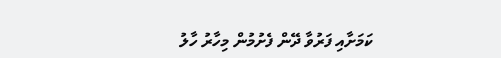ކަމަށާއި ފަރުވާ ދޭން ފެށުމުން މިހާރު ހާލު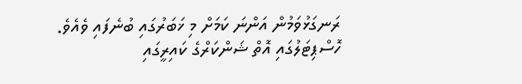ރަނގަޅުވަމުން އަންނަ ކަމަށް މި ޚަބަރުގައި ބުނެފައި ވެއެވެ.
ހޮސްޕިޓަލުގައި އޮތް ޝަންކަރްގެ ކައިރީގައި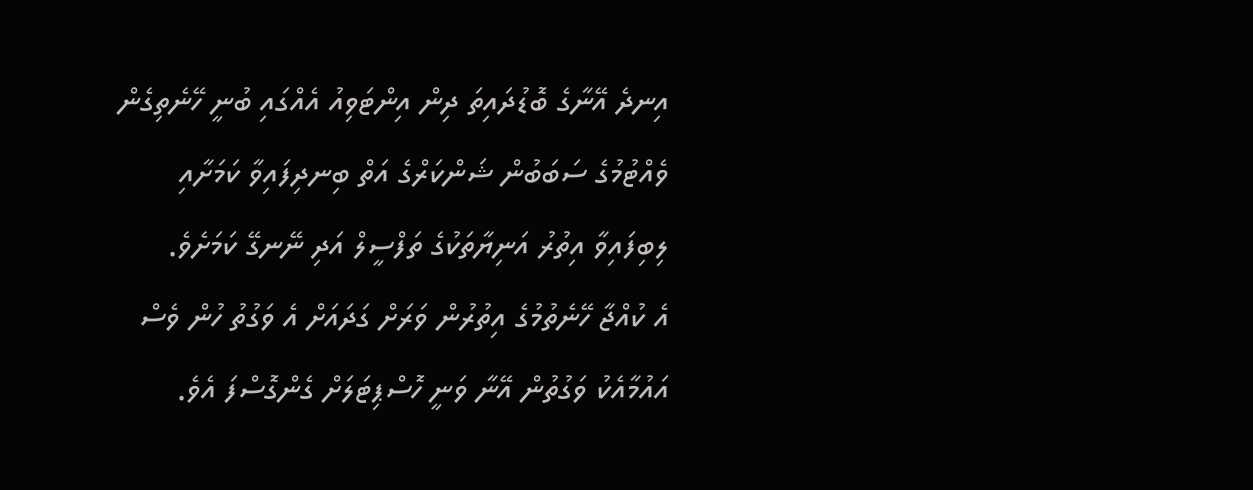އިނދެ އޭނާގެ ބޮޑުދައިތަ ދިން އިންޓަވިއު އެއްގައި ބުނީ ހޭނެތިގެން ވެއްޓުމުގެ ސަބަބުން ޝަންކަރްގެ އަތް ބިނދިފައިވާ ކަމަށާއި ލިބިފައިވާ އިތުރު އަނިޔާތަކުގެ ތަފްސީލް އަދި ނޭނގޭ ކަމަށެވެ.
އެ ކުއްޖާ ހޭނެތުމުގެ އިތުރުން ވަރަށް ގަދައަށް އެ ވަގުތު ހުން ވެސް އައުމާއެކު ވަގުތުން އޭނާ ވަނީ ހޮސްޕިޓަލަށް ގެންގޮސްފަ އެވެ.